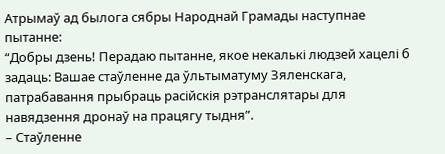Атрымаў ад былога сябры Народнай Грамады наступнае пытанне:
“Добры дзень! Перадаю пытанне, якое некалькі людзей хацелі б задаць: Вашае стаўленне да ўльтыматуму Зяленскага, патрабавання прыбраць расійскія рэтранслятары для навядзення дронаў на працягу тыдня”.
– Стаўленне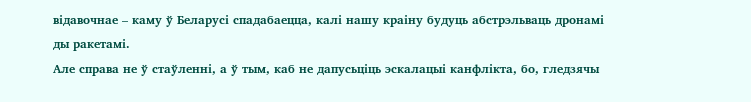відавочнае – каму ў Беларусі спадабаецца, калі нашу краіну будуць абстрэльваць дронамі ды ракетамі.
Але справа не ў стаўленні, а ў тым, каб не дапусьціць эскалацыі канфлікта, бо, гледзячы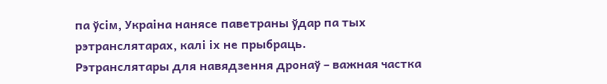па ўсім, Украіна нанясе паветраны ўдар па тых рэтранслятарах, калі іх не прыбраць.
Рэтранслятары для навядзення дронаў – важная частка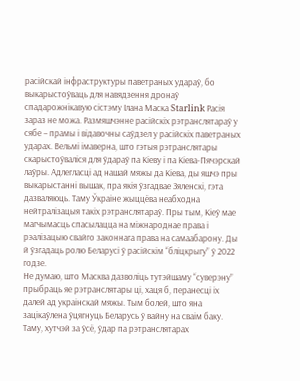расійскай інфраструктуры паветраных удараў, бо выкарыстоўваць для навядзення дронаў спадарожнікавую сістэму Ілана Маска Starlink Расія зараз не можа. Размяшчэнне расійскіх рэтранслятараў у сябе – прамы і відавочны саўдзел у расійскіх паветраных ударах. Вельмі імаверна, што гэтыя рэтранслятары скарыстоўваліся для ўдараў па Кіеву і па Кіева-Пячэрскай лаўры. Адлегласці ад нашай мяжы да Кіева, ды яшчэ пры выкарыстанні вышак, пра якія ўзгадвае Зяленскі, гэта дазваляюць. Таму Ўкраіне жыццёва неабходна нейтралізацыя такіх рэтранслятараў. Пры тым, Кіеў мае магчымасць спасылацца на міжнароднае права і рэалізацыю свайго законнага права на самаабарону. Ды й ўзгадаць ролю Беларусі ў расійскім “бліцкрыгу” ў 2022 годзе.
Не думаю, што Масква дазволіць тутэйшаму “суверэну” прыбраць яе рэтранслятары ці, хаця б, перанесці іх далей ад украінскай мяжы. Тым болей, што яна зацікаўлена ўцягнуць Беларусь ў вайну на сваім баку.
Таму, хутчэй за ўсё, ўдар па рэтранслятарах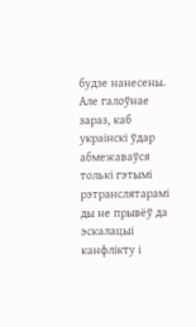будзе нанесены.
Але галоўнае зараз, каб украінскі ўдар абмежаваўся толькі гэтымі рэтранслятарамі ды не прывёў да эскалацыі канфлікту і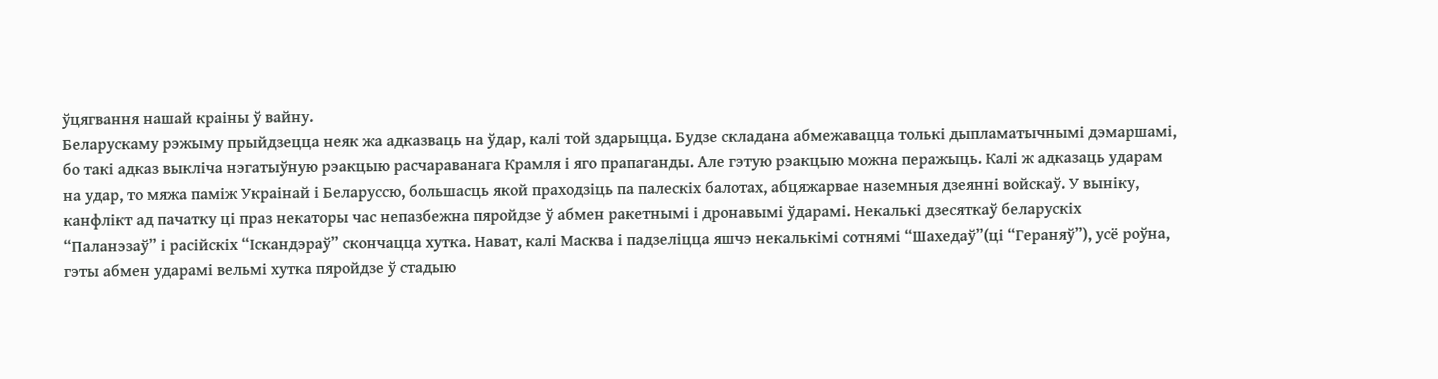ўцягвання нашай краіны ў вайну.
Беларускаму рэжыму прыйдзецца неяк жа адказваць на ўдар, калі той здарыцца. Будзе складана абмежавацца толькі дыпламатычнымі дэмаршамі, бо такі адказ выкліча нэгатыўную рэакцыю расчараванага Крамля і яго прапаганды. Але гэтую рэакцыю можна перажыць. Калі ж адказаць ударам на удар, то мяжа паміж Украінай і Беларуссю, большасць якой праходзіць па палескіх балотах, абцяжарвае наземныя дзеянні войскаў. У выніку, канфлікт ад пачатку ці праз некаторы час непазбежна пяройдзе ў абмен ракетнымі і дронавымі ўдарамі. Некалькі дзесяткаў беларускіх “Паланэзаў” і расійскіх “Іскандэраў” скончацца хутка. Нават, калі Масква і падзеліцца яшчэ некалькімі сотнямі “Шахедаў”(ці “Гераняў”), усё роўна, гэты абмен ударамі вельмі хутка пяройдзе ў стадыю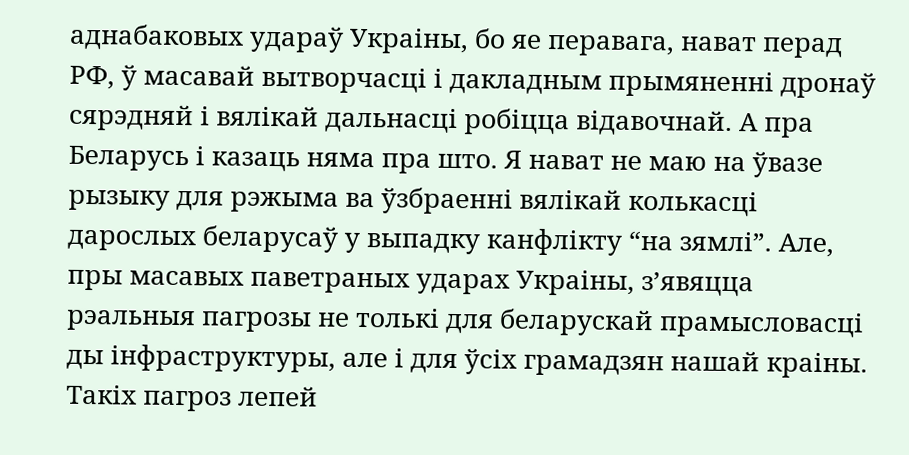аднабаковых удараў Украіны, бо яе перавага, нават перад РФ, ў масавай вытворчасці і дакладным прымяненні дронаў сярэдняй і вялікай дальнасці робіцца відавочнай. А пра Беларусь і казаць няма пра што. Я нават не маю на ўвазе рызыку для рэжыма ва ўзбраенні вялікай колькасці дарослых беларусаў у выпадку канфлікту “на зямлі”. Але, пры масавых паветраных ударах Украіны, з’явяцца рэальныя пагрозы не толькі для беларускай прамысловасці ды інфраструктуры, але і для ўсіх грамадзян нашай краіны. Такіх пагроз лепей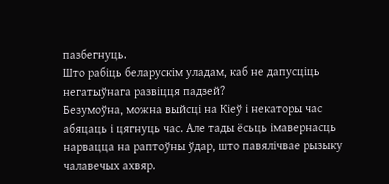пазбегнуць.
Што рабіць беларускім уладам, каб не дапусціць негатыўнага развіцця падзей?
Безумоўна, можна выйсці на Кіеў і некаторы час абяцаць і цягнуць час. Але тады ёсьць імавернасць нарвацца на раптоўны ўдар, што павялічвае рызыку чалавечых ахвяр.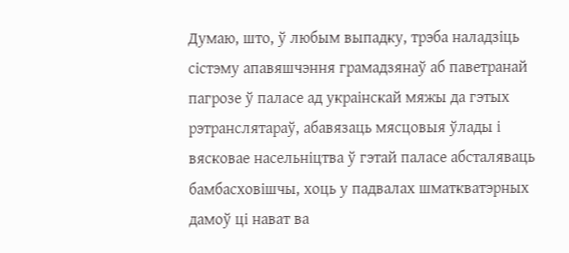Думаю, што, ў любым выпадку, трэба наладзіць сістэму апавяшчэння грамадзянаў аб паветранай пагрозе ў паласе ад украінскай мяжы да гэтых рэтранслятараў, абавязаць мясцовыя ўлады і вясковае насельніцтва ў гэтай паласе абсталяваць бамбасховішчы, хоць у падвалах шматкватэрных дамоў ці нават ва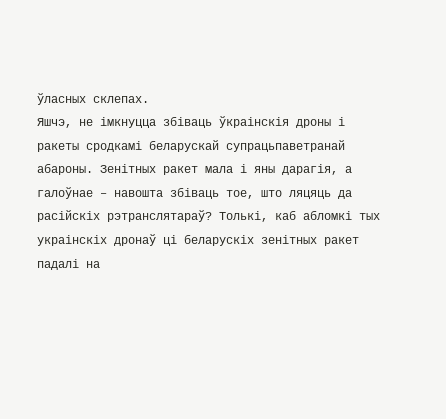ўласных склепах.
Яшчэ, не імкнуцца збіваць ўкраінскія дроны і ракеты сродкамі беларускай супрацьпаветранай абароны. Зенітных ракет мала і яны дарагія, а галоўнае – навошта збіваць тое, што ляцяць да расійскіх рэтранслятараў? Толькі, каб абломкі тых украінскіх дронаў ці беларускіх зенітных ракет падалі на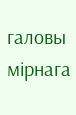галовы мірнага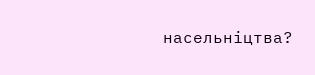насельніцтва?